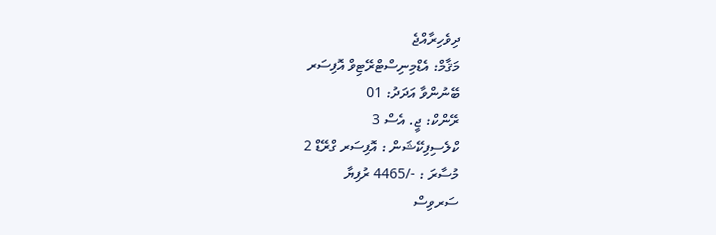ދިވެހިރާއްޖެ
މަޤާމް: އެޑްމިނިސްޓްރޭޓިވް އޮފިސަރ
ބޭނުންވާ އަދަދު: 01
ރޭންކް: ޖީ. އެސް 3
ކްލެސިފިކޭޝަން : އޮފިސަރ ގްރޭޑް 2
މުސާރަ : -/4465 ރުފިޔާ
ސަރވިސް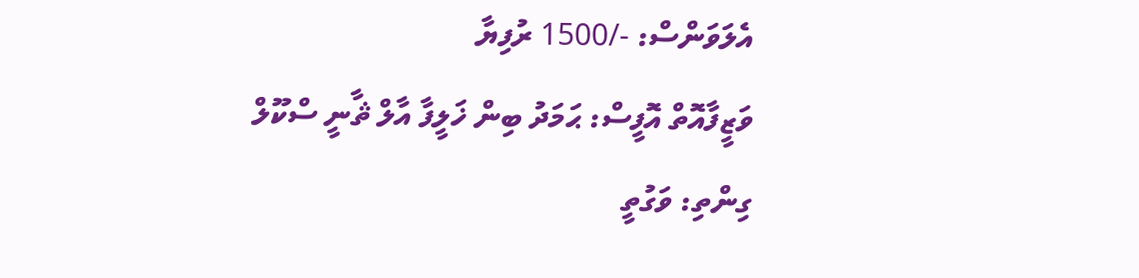އެލަވަންސް: -/1500 ރުފިޔާ
ވަޒީފާއޮތް އޮފީސް: ޙަމަދު ބިން ޚަލީފާ އާލް ޘާނީ ސްކޫލް
ގިންތި: ވަގުތީ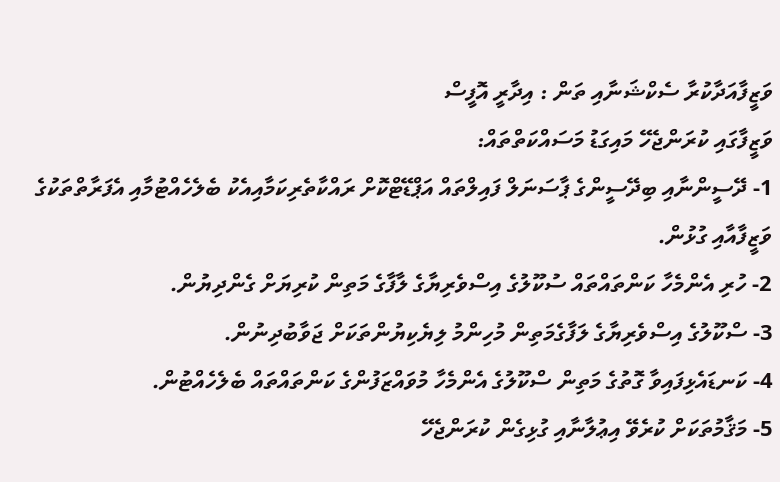ވަޒީފާއަދާކުރާ ސެކްޝަނާއި ތަން : އިދާރީ އޮފީސް
ވަޒީފާގައި ކުރަންޖެހޭ މައިގަޑު މަސައްކަތްތައް:
1- ދޭސީންނާއި ބިދޭސީންގެ ޕާސަނަލް ފައިލްތައް އަޕްޑޭޓްކޮށް ރައްކާތެރިކަމާއިއެކު ބެލެހެއްޓުމާއި އެފަރާތްތަކުގެ ވަޒީފާއާއި ގުޅުން.
2- ހުރި އެންމެހާ ކަންތައްތައް ސުކޫލުގެ އިސްވެރިޔާގެ ލާފާގެ މަތިން ކުރިޔަށް ގެންދިޔުން.
3- ސްކޫލުގެ އިސްވެރިޔާގެ ލަފާގެމަތިން މުހިންމު ލިޔެކިޔުންތަކަށް ޖަވާބުދިނުން.
4- ކަނޑައެޅިފައިވާ ގޮތުގެ މަތިން ސްކޫލުގެ އެންމެހާ މުވައްޒަފުންގެ ކަންތައްތައް ބެލެހެއްޓުން.
5- މަޤާމުތަކަށް ކުރެވޭ އިޢުލާނާއި ގުޅިގެން ކުރަންޖެހޭ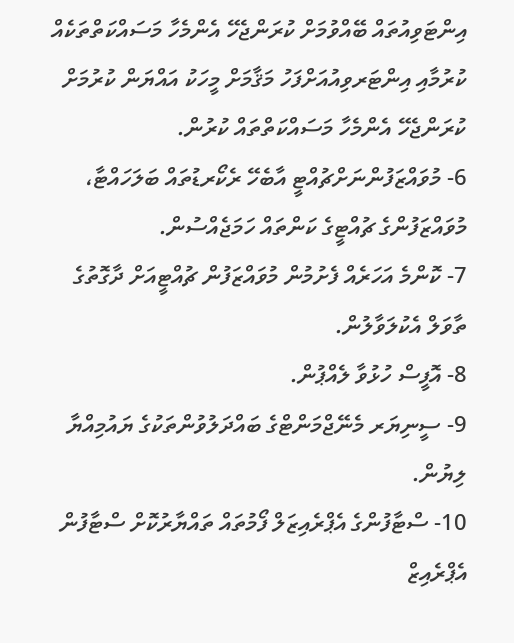އިންޓަވިއުތައް ބޭއްވުމަށް ކުރަންޖެހޭ އެންމެހާ މަސައްކަތްތަކެއް ކުރުމާއި އިންޓަރވިއުއަށްފަހު މަޤާމަށް މީހަކު އައްޔަން ކުރުމަށް ކުރަންޖެހޭ އެންމެހާ މަސައްކަތްތައް ކުރުން.
6- މުވައްޒަފުންނަށްޗުއްޓީ އާބެހޭ ރެކޯރޑުތައް ބަލަހައްޓާ، މުވައްޒަފުންގެ ޗުއްޓީގެ ކަންތައް ހަމަޖެއްސުން.
7- ކޮންމެ އަހަރެއް ފެށުމުން މުވައްޒަފުން ޗުއްޓީއަށް ދާގޮތުގެ ތާވަލް އެކުލަވާލުން.
8- އޮފީސް ހުޅުވާ ލެއްޕުން.
9- ސީނިޔަރ މެނޭޖްމަންޓްގެ ބައްދަލުވުންތަކުގެ ޔައުމިއްޔާ ލިޔުން.
10- ސްޓާފުންގެ އެޕްރެއިޒަލް ފޯމުތައް ތައްޔާރުކޮށް ސްޓާފުން އެޕްރެއިޒް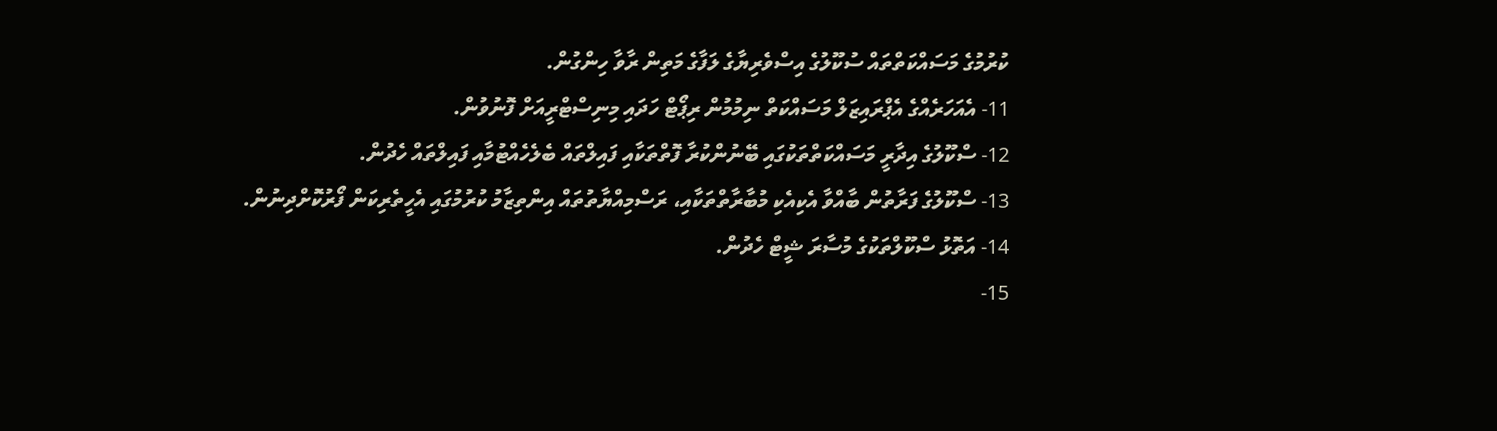ކުރުމުގެ މަސައްކަތްތައް ސުކޫލުގެ އިސްވެރިޔާގެ ލަފާގެ މަތިން ރާވާ ހިންގުން.
11- އެއަހަރެއްގެ އެޕްރައިޒަލް މަސައްކަތް ނިމުމުން ރިޕޯޓް ހަދައި މިނިސްޓްރީއަށް ފޮނުވުން.
12- ސްކޫލުގެ އިދާރީ މަސައްކަތްތަކުގައި ބޭނުންކުރާ ފޮތްތަކާއި ފައިލްތައް ބެލެހެއްޓުމާއި ފައިލްތައް ހެދުން.
13- ސްކޫލުގެ ފަރާތުން ބާއްވާ އެކިއެކި މުބާރާތްތަކާއި، ރަސްމިއްޔާތުތައް އިންތިޒާމު ކުރުމުގައި އެހީތެރިކަން ފޯރުކޮށްދިނުން.
14- އަތޮޅު ސްކޫލްތަކުގެ މުސާރަ ޝީޓް ހެދުން.
15-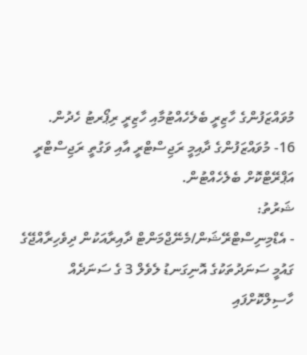މުވައްޒަފުންގެ ހާޒިރީ ބެލެހެއްޓުމާއި ހާޒިރީ ރިޕޯރޓު ހެދުން.
16- މުވައްޒަފުންގެ ދާއިމީ ރަޖިސްޓްރީ އާއި ވަގުތީ ރަޖިސްޓްރީ އަޕްރޭޓްކޮށް ބެލެހެއްޓުން.
ޝަރުތު:
- އެޑްމިނިސްޓްރޭޝަން/މެނޭޖްމަންޓް ދާއިރާއަކުން ދިވެހިރާއްޖޭގެ ގައުމީ ސަނަދުތަކުގެ އޮނިގަނޑު ލެވެލް 3 ގެ ސަނަދެއް ހާސިލްކޮށްފައި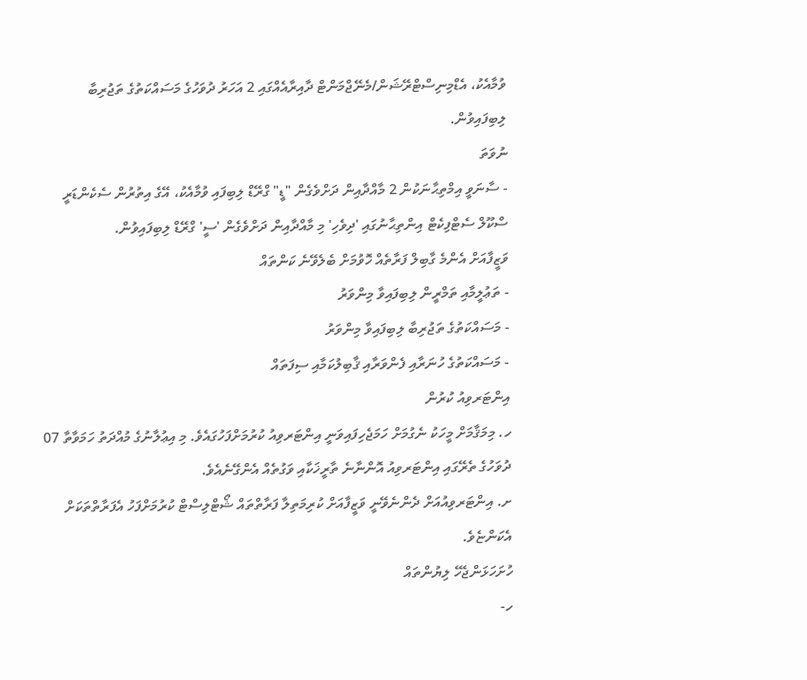ވުމާއެކު، އެޑްމިނިސްޓްރޭޝަން/މެނޭޖްމަންޓް ދާއިރާއެއްގައި 2 އަހަރު ދުވަހުގެ މަސައްކަތުގެ ތަޖުރިބާ ލިބިފައިވުން.
ނުވަތަ
- ސާނަވީ އިމްތިޙާނަކުން 2 މާއްދާއިން ދަށްވެގެން "ޑީ" ގްރޭޑް ލިބިފައި ވުމާއެކު، އޭގެ އިތުރުން ސެކެންޑަރީ ސްކޫލް ސެޓްފިކެޓް އިންތިޙާނުގައި 'ދިވެހި' މި މާއްދާއިން ދަށްވެގެން 'ސީ' ގްރޭޑް ލިބިފައިވުން.
ވަޒީފާއަށް އެންމެ ގާބިލް ފަރާތެއް ހޮވުމަށް ބެލެވޭނެ ކަންތައް
- ތަޢުލީމާއި ތަމްރީން ލިބިފައިވާ މިންވަރު
- މަސައްކަތުގެ ތަޖުރިބާ ލިބިފައިވާ މިންވަރު
- މަސައްކަތުގެ ހުނަރާއި ފެންވަރާއި ޤާބިލުކަމާއި ސިފަތައް
އިންޓަރވިއު ކުރުން
ހ. މިމަޤާމަށް މީހަކު ނެގުމަށް ހަމަޖެހިފައިވަނީ އިންޓަރވިއު ކުރުމަށްފަހުގައެވެ. މި އިޢުލާނުގެ މުއްދަތު ހަމަވާތާ 07 ދުވަހުގެ ތެރޭގައި އިންޓަރވިއު އޮންނާނެ ތާރީޚަކާއި ވަގުތެއް އެންގޭނެއެވެ.
ށ. އިންޓަރވިއުއަށް ދެންނެވޭނީ ވަޒީފާއަށް ކުރިމަތިލާ ފަރާތްތައް ޝޯޓްލިސްޓް ކުރުމަށްފަހު އެފަރާތްތަކަށް އެކަންޏެވެ.
ހުށަހަޅަންޖެހޭ ލިޔުންތައް
ހ-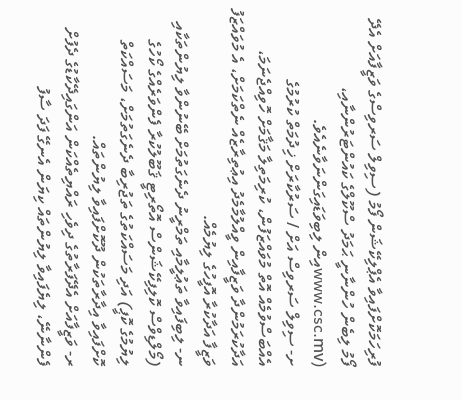ފުރިހަމަކޮށްފައިވާ އެޕްލިކޭޝަން ފޯމު (ސިވިލް ސަރވިސްގެ ވަޒީފާއަށް އެދޭ ފޯމު ލިބެން ހުންނާނީ ޙަމަދު ސްކޫލްގެ ކައުންޓަރުންނާއި، (www.csc.mvއިން ލިބިވަޑައިގަންނަވާނެއެވެ.
ށ- ސިވިލް ސަރވިސް އަށް / ސަރުކާރަށް ޚިދުމަތް ކުރުމުގެ އެއްބަސްވުމެއް އޮތް މުވައްޒަފުން، ކުރިމަތިލާ މަޤާމަށް ހޮވިއްޖެނަމަ، އަދާކުރަމުންދާ ވަޒީފާއިން ވީއްލުމާމެދު އިޢުތިރާޒެއް ނެތްކަމަށް، އެ މުވައްޒަފު ވަޒީފާ އަދާކުރާ އޮފީހުގެ ލިޔުމެއް.
ނ- ލިބިފައިވާ ތަޢުލީމާއި ތަމްރީނު ދެނެގަތުމަށް ބޭނުންވާ ލިޔުންތަކާއި (މޯލްޑިވްސް ކޮލިފިކޭޝަންސް އޮތޯރިޓީ ޤަބޫލުކުރާ ފެންވަރެއްގެ ކޯހުގެ ލިޔުމުގެ ކޮޕީ) އަދި މަސައްކަތުގެ ތަޖުރިބާ ދެނެގަތުމަށް، މަސައްކަތް ކޮށްފައިވާ އިދާރާތަކުން ދޫކޮށްފައިވާ ލިޔުންތައް.
ރ- ވަޒީފާއަށް އެދޭފަރާތުގެ ދިވެހި ރައްޔިތެއްކަން އަންގައިދޭކާޑުގެ ދެފުށް ފެންނާނޭ، ލިޔެފައިވާ ލިޔުންތައް ކިޔަން އެނގޭ ފަދަ ސާފު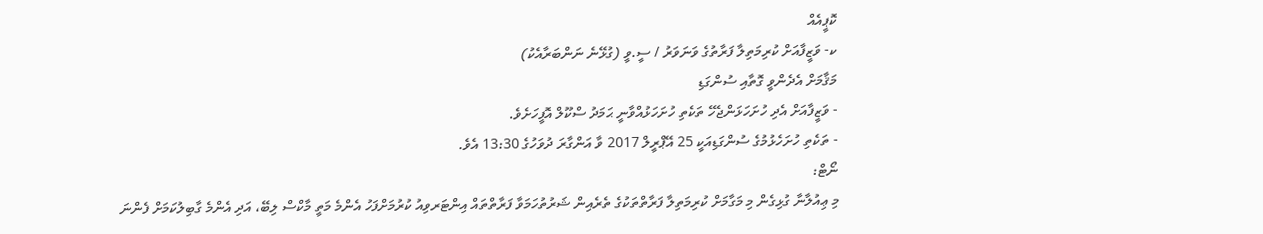ކޮޕީއެއް
ކ- ވަޒީފާއަށް ކުރިމަތިލާ ފަރާތުގެ ވަނަވަރު / ސީ.ވީ (ގުޅޭނެ ނަންބަރާއެކު)
މަޤާމަށް އެދެންވީ ގޮތާއި ސުންގަޑި
- ވަޒީފާއަށް އެދި ހުށަހަޅަންޖެހޭ ތަކެތި ހުށަހަޅުއްވާނީ ޙަމަދު ސްކޫލް އޮފީހަށެވެ.
- ތަކެތި ހުށަހެޅުމުގެ ސުންގަޑިއަކީ 25 އޭޕްރީލް 2017 ވާ އަންގާރަ ދުވަހުގެ 13:30 އެވެ.
ނޯޓް:
މި ޢިއުލާނާ ގުޅިގެން މި މަގާމަށް ކުރިމަތިލާ ފަރާތްތަކުގެ ތެރެއިން ޝަރުތުހަމަވާ ފަރާތްތައް އިންޓަރވިއު ކުރުމަށްފަހު އެންމެ މަތީ މާކްސް ލިބޭ، އަދި އެންމެ ގާބިލުކަމަށް ފެންނަ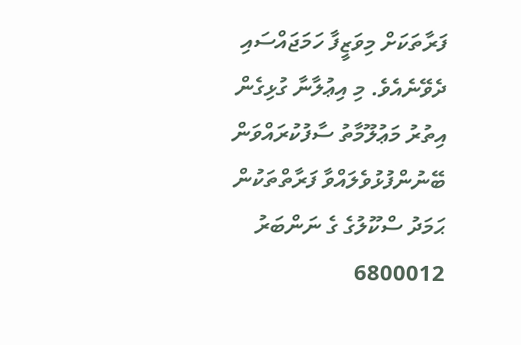ފަރާތަކަށް މިވަޒީފާ ހަމަޖައްސައި ދެވޭނެއެވެ. މި އިޢުލާނާ ގުޅިގެން އިތުރު މަޢުލޫމާތު ސާފުކުރައްވަން ބޭނުންފުޅުވެލައްވާ ފަރާތްތަކުން ޙަމަދު ސްކޫލުގެ ގެ ނަންބަރު 6800012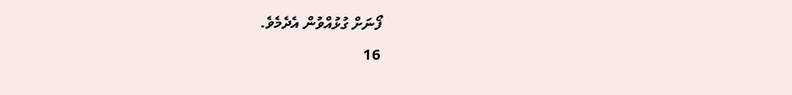ފޯނަށް ގުޅުއްވުން އެދެމެވެ.
16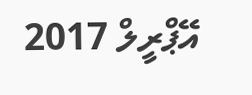އޭޕްރީލް 2017